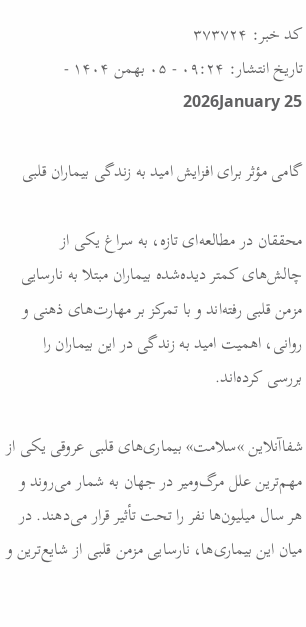کد خبر: ۳۷۳۷۲۴
تاریخ انتشار: ۰۹:۲۴ - ۰۵ بهمن ۱۴۰۴ - 2026January 25

گامی مؤثر برای افزایش امید به زندگی بیماران قلبی

محققان در مطالعه‌ای تازه، به سراغ یکی از چالش‌های کمتر دیده‌شده بیماران مبتلا به نارسایی مزمن قلبی رفته‌اند و با تمرکز بر مهارت‌های ذهنی و روانی، اهمیت امید به زندگی در این بیماران را بررسی کرده‌اند.

شفاآنلاین »سلامت» بیماری‌های قلبی عروقی یکی از مهم‌ترین علل مرگ‌ومیر در جهان به شمار می‌روند و هر سال میلیون‌ها نفر را تحت تأثیر قرار می‌دهند. در میان این بیماری‌ها، نارسایی مزمن قلبی از شایع‌ترین و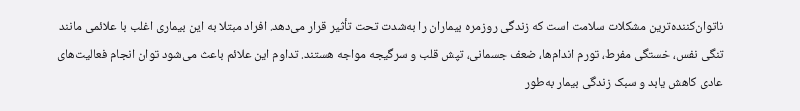ناتوان‌کننده‌ترین مشکلات سلامت است که زندگی روزمره بیماران را به‌شدت تحت تأثیر قرار می‌دهد. افراد مبتلا به این بیماری اغلب با علائمی مانند تنگی نفس، خستگی مفرط، تورم اندام‌ها، ضعف جسمانی، تپش قلب و سرگیجه مواجه هستند. تداوم این علائم باعث می‌شود توان انجام فعالیت‌های عادی کاهش یابد و سبک زندگی بیمار به‌طور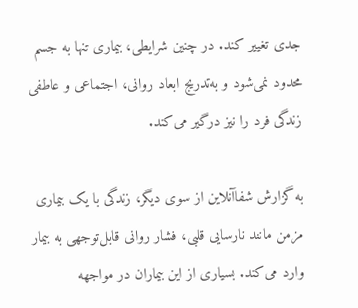جدی تغییر کند. در چنین شرایطی، بیماری تنها به جسم محدود نمی‌شود و به‌تدریج ابعاد روانی، اجتماعی و عاطفی زندگی فرد را نیز درگیر می‌کند.

به گزارش شفاآنلاین از سوی دیگر، زندگی با یک بیماری مزمن مانند نارسایی قلبی، فشار روانی قابل‌توجهی به بیمار وارد می‌کند. بسیاری از این بیماران در مواجهه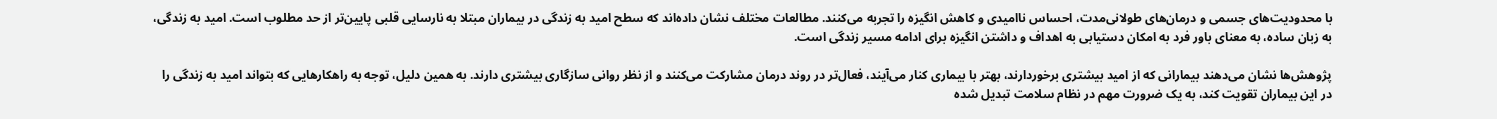با محدودیت‌های جسمی و درمان‌های طولانی‌مدت، احساس ناامیدی و کاهش انگیزه را تجربه می‌کنند. مطالعات مختلف نشان داده‌اند که سطح امید به زندگی در بیماران مبتلا به نارسایی قلبی پایین‌تر از حد مطلوب است. امید به زندگی، به زبان ساده، به معنای باور فرد به امکان دستیابی به اهداف و داشتن انگیزه برای ادامه مسیر زندگی است.

پژوهش‌ها نشان می‌دهند بیمارانی که از امید بیشتری برخوردارند، بهتر با بیماری کنار می‌آیند، فعال‌تر در روند درمان مشارکت می‌کنند و از نظر روانی سازگاری بیشتری دارند. به همین دلیل، توجه به راهکارهایی که بتواند امید به زندگی را در این بیماران تقویت کند، به یک ضرورت مهم در نظام سلامت تبدیل شده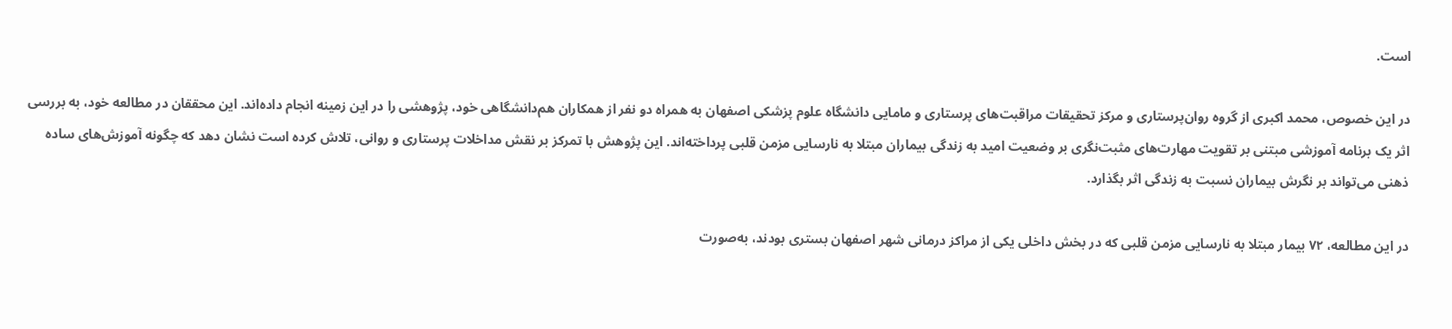است.

در این خصوص، محمد اکبری از گروه روان‌پرستاری و مرکز تحقیقات مراقبت‌های پرستاری و مامایی دانشگاه علوم پزشکی اصفهان به همراه دو نفر از همکاران هم‌دانشگاهی خود، پژوهشی را در این زمینه انجام داده‌اند. این محققان در مطالعه خود، به بررسی اثر یک برنامه آموزشی مبتنی بر تقویت مهارت‌های مثبت‌نگری بر وضعیت امید به زندگی بیماران مبتلا به نارسایی مزمن قلبی پرداخته‌اند. این پژوهش با تمرکز بر نقش مداخلات پرستاری و روانی، تلاش کرده است نشان دهد که چگونه آموزش‌های ساده ذهنی می‌تواند بر نگرش بیماران نسبت به زندگی اثر بگذارد.

در این مطالعه، ۷۲ بیمار مبتلا به نارسایی مزمن قلبی که در بخش داخلی یکی از مراکز درمانی شهر اصفهان بستری بودند، به‌صورت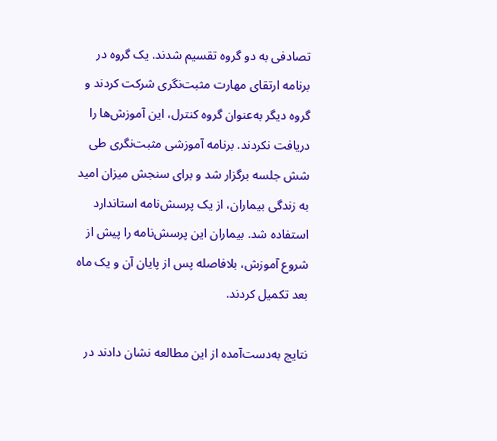تصادفی به دو گروه تقسیم شدند. یک گروه در برنامه ارتقای مهارت مثبت‌نگری شرکت کردند و گروه دیگر به‌عنوان گروه کنترل، این آموزش‌ها را دریافت نکردند. برنامه آموزشی مثبت‌نگری طی شش جلسه برگزار شد و برای سنجش میزان امید به زندگی بیماران، از یک پرسش‌نامه استاندارد استفاده شد. بیماران این پرسش‌نامه را پیش از شروع آموزش، بلافاصله پس از پایان آن و یک ماه بعد تکمیل کردند.

نتایج به‌دست‌آمده از این مطالعه نشان دادند در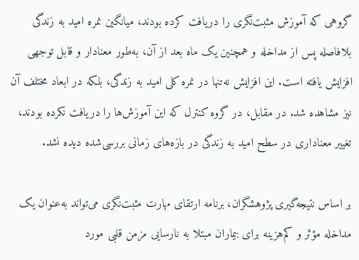گروهی که آموزش مثبت‌نگری را دریافت کرده بودند، میانگین نمره امید به زندگی بلافاصله پس از مداخله و همچنین یک ماه بعد از آن، به‌طور معنادار و قابل توجهی افزایش یافته است. این افزایش نه‌تنها در نمره کلی امید به زندگی، بلکه در ابعاد مختلف آن نیز مشاهده شد. در مقابل، در گروه کنترل که این آموزش‌ها را دریافت نکرده بودند، تغییر معناداری در سطح امید به زندگی در بازه‌های زمانی بررسی‌شده دیده نشد.

بر اساس نتیجه‌گیری پژوهشگران، برنامه ارتقای مهارت مثبت‌نگری می‌تواند به‌عنوان یک مداخله مؤثر و کم‌هزینه برای بیماران مبتلا به نارسایی مزمن قلبی مورد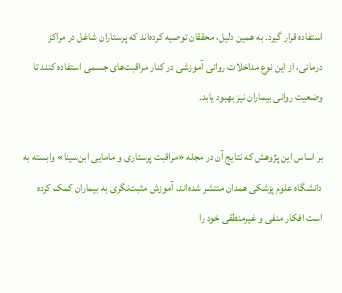استفاده قرار گیرد. به همین دلیل، محققان توصیه کرده‌اند که پرستاران شاغل در مراکز درمانی، از این نوع مداخلات روانی آموزشی در کنار مراقبت‌های جسمی استفاده کنند تا وضعیت روانی بیماران نیز بهبود یابد.

بر اساس این پژوهش که نتایج آن در مجله «مراقبت پرستاری و مامایی ابن‌سینا» وابسته به دانشگاه علوم پزشکی همدان منتشر شده‌اند، آموزش مثبت‌نگری به بیماران کمک کرده است افکار منفی و غیرمنطقی خود را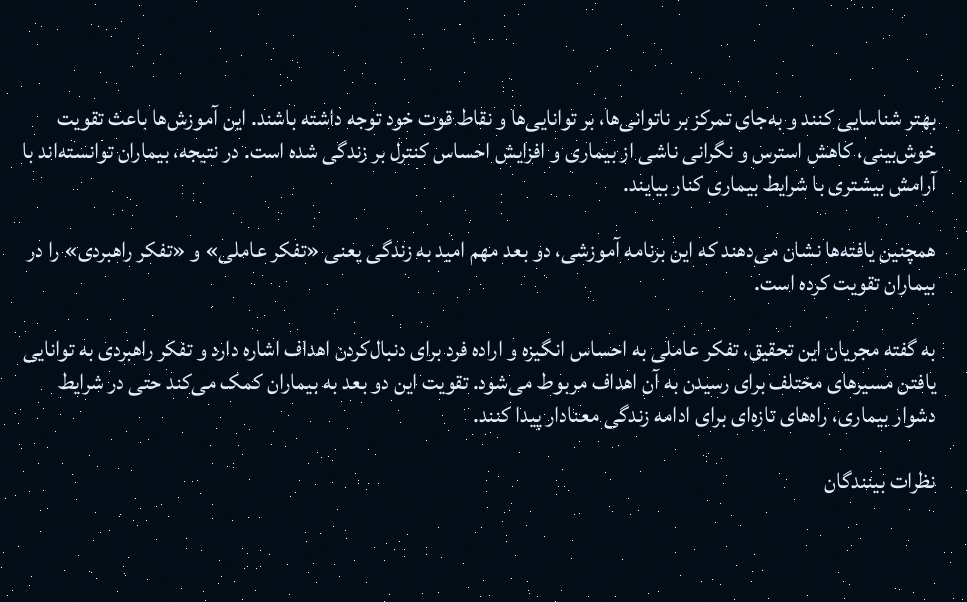بهتر شناسایی کنند و به‌جای تمرکز بر ناتوانی‌ها، بر توانایی‌ها و نقاط قوت خود توجه داشته باشند. این آموزش‌ها باعث تقویت خوش‌بینی، کاهش استرس و نگرانی ناشی از بیماری و افزایش احساس کنترل بر زندگی شده است. در نتیجه، بیماران توانسته‌اند با آرامش بیشتری با شرایط بیماری کنار بیایند.

همچنین یافته‌ها نشان می‌دهند که این برنامه آموزشی، دو بعد مهم امید به زندگی یعنی «تفکر عاملی» و «تفکر راهبردی» را در بیماران تقویت کرده است.

به گفته مجریان این تحقیق، تفکر عاملی به احساس انگیزه و اراده فرد برای دنبال‌کردن اهداف اشاره دارد و تفکر راهبردی به توانایی یافتن مسیرهای مختلف برای رسیدن به آن اهداف مربوط می‌شود. تقویت این دو بعد به بیماران کمک می‌کند حتی در شرایط دشوار بیماری، راه‌های تازه‌ای برای ادامه زندگی معنادار پیدا کنند.

نظرات بینندگان